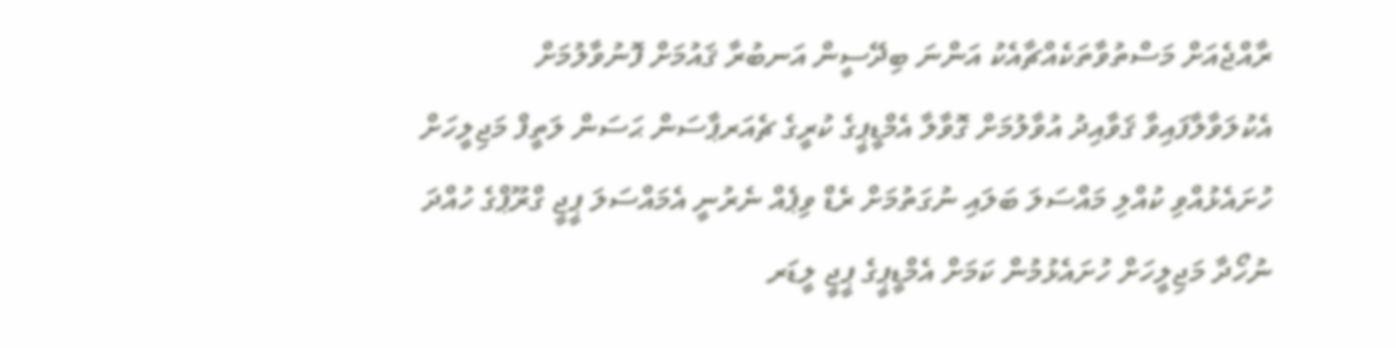ރާއްޖެއަށް މަސްތުވާތަކެއްޗާއެކު އަންނަ ބިދޭސީން އަނބުރާ ޤައުމަށް ފޮނުވާލުމަށް އެކުލަވާލާފައިވާ ޤަވާއިދު އުވާލުމަށް ގޮވާލާ އެމްޑީޕީގެ ކުރީގެ ޗެއަރޕާސަން ޙަސަން ލަތީފް މަޖިލީހަށް ހުށައެޅުއްވި ކުއްލި މައްސަލަ ބަލައި ނުގަތުމަށް ރެޑް ވިޕެއް ނެރުނީ އެމައްސަލަ ޕީޖީ ގްރޫޕްގެ ހުއްދަ ނުހޯދާ މަޖިލީހަށް ހުށައެޅުމުން ކަމަށް އެމްޑީޕީގެ ޕީޖީ ލީޑަރ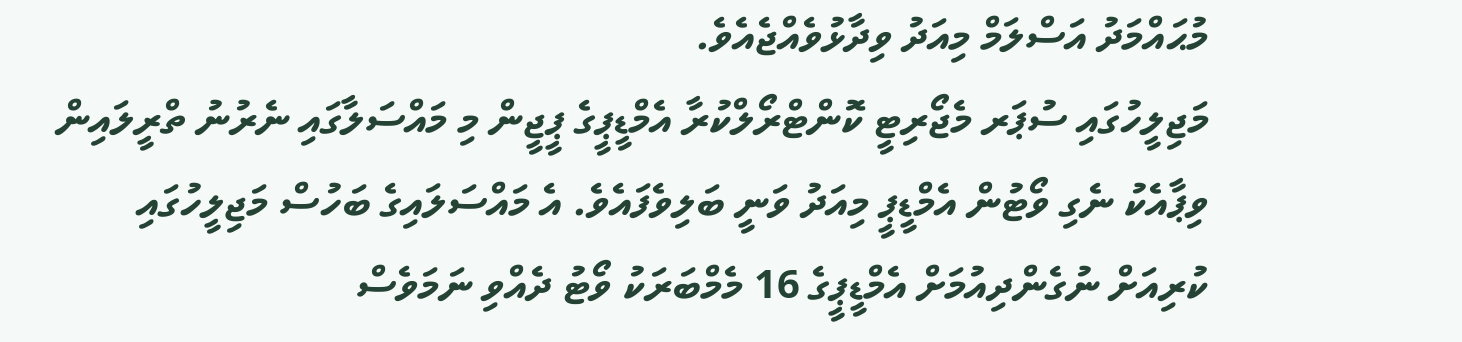މުޙައްމަދު އަސްލަމް މިއަދު ވިދާޅުވެއްޖެއެވެ.
މަޖިލީހުގައި ސުޕަރ މެޖޯރިޓީ ކޮންޓްރޯލްކުރާ އެމްޑީޕީގެ ޕީޖީން މި މައްސަލާގައި ނެރުނު ތްރީލައިން ވިޕާއެކު ނެގި ވޯޓުން އެމްޑީޕީ މިއަދު ވަނީ ބަލިވެފައެވެ. އެ މައްސަލައިގެ ބަހުސް މަޖިލީހުގައި ކުރިއަށް ނުގެންދިއުމަށް އެމްޑީޕީގެ 16 މެމްބަރަކު ވޯޓު ދެއްވި ނަމަވެސް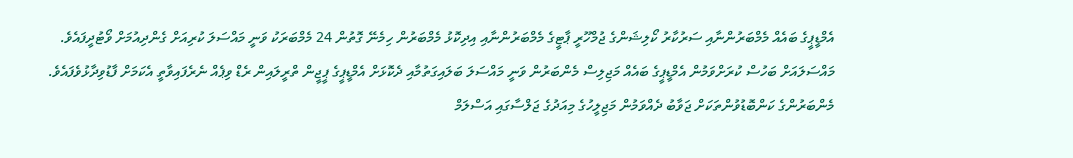އެމްޑީޕީގެ ބައެއް މެމްބަރުންނާއި ސަރުކާރު ކޯލިޝަންގެ ޖުމްހޫރީ ޕާޓީގެ މެމްބަރުންނާއި އިދިކޮޅު މެމްބަރުން ހިމެނޭ ގޮތުން 24 މެމްބަރަކު ވަނީ މައްސަލަ ކުރިއަށް ގެންދިއުމަށް ވޯޓުދީފައެވެ.
މައްސަލައަށް ބަހުސް ކުރަށްވަމުން އެމްޑީޕީގެ ބައެއް މަޖިލިސް މެންބަރުން ވަނީ މައްސަލަ ބަލައިގަތުމާއި ދެކޮޅަށް އެމްޑީޕީގެ ޕީޖީން ތްރީލައިން ރެޑް ވިޕެއް ނެރެފައިވާތީ އެކަމަށް ފާޑުވިދާޅުވެފައެވެ.
މެންބަރުންގެ ކަންބޮޑުވުންތަކަށް ޖަވާބު ދެއްވަމުން މަޖިލީހުގެ މިއަދުގެ ޖަލްސާގައި އަސްލަމް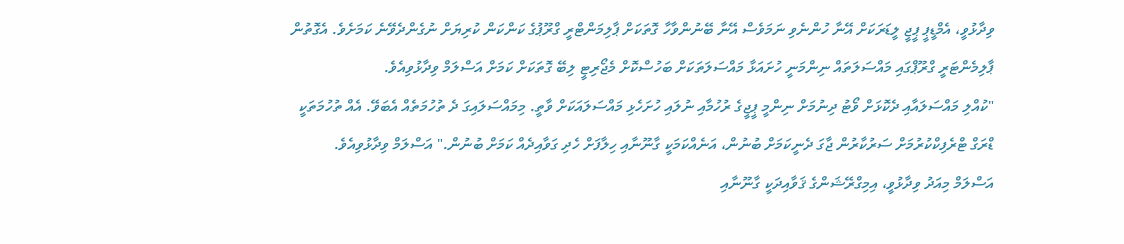ވިދާޅުވީ، އެމްޑީޕީ ޕީޖީ ލީޑަރަކަށް އޭނާ ހުންނެވި ނަމަވެސް އޭނާ ބޭނުންވާހާ ގޮތަކަށް ޕާލިމަންޓްރީ ގްރޫޕުގެ ކަންކަން ކުރިޔަށް ނުގެންދެވޭނެ ކަމަށެވެ. އެގޮތުން ޕާލިމެންޓަރީ ގްރޫޕްގައި މައްސަލަތައް ނިންމަނީ ހުށައަޅާ މައްސަލަތަކަށް ބަހުސްކޮށް މެޖޯރިޓީ ލިބޭ ގޮތަކަށް ކަމަށް އަސްލަމް ވިދާޅުވިއެވެ.
"ކުއްލި މައްސަލައާއި ދެކޮޅަށް ވޯޓު ދިނުމަށް ނިންމީ ޕީޖީގެ ރުހުމާއި ނުލައި ހުށަހެޅި މައްސަލައަކަށް ވާތީ. މިމައްސަލައިގަ ދެ ތުހުމަތެއް އެބަވޭ. އެއް ތުހުމަތަކީ ޑްރަގް ޓްރެފިކްކުރުމަށް ސަރުކާރުން ޖާގަ ދެނީކަމަށް ބުނުން، އަނެއްކަމަކީ ގާނޫނާއި ހިލާފަށް ހެދި ގަވާއިދެއް ކަމަށް ބުނުން." އަސްލަމް ވިދާޅުވިއެވެ.
އަސްލަމް މިއަދު ވިދާޅުވީ، އިމިގްރޭޝަންގެ ޤަވާއިދަކީ ގާނޫނާއި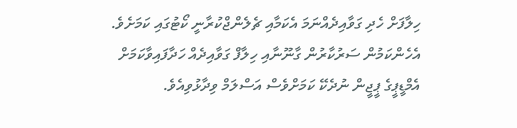ހިލާފަށް ހެދި ގަވާއިދެއްނަމަ އެކަމާއި ޗެލެންޖްކުރާނީ ކޯޓުގައި ކަމަށެވެ. އެހެންކަމުން ސަރުކާރުން ގާނޫނާއި ހިލާފް ގަވާއިދެއް ހަދާފައިވާކަމަށް އެމްޑީޕީގެ ޕީޖީން ނުދެކޭ ކަމަށްވެސް އަސްލަމް ވިދާޅުވިއެވެ.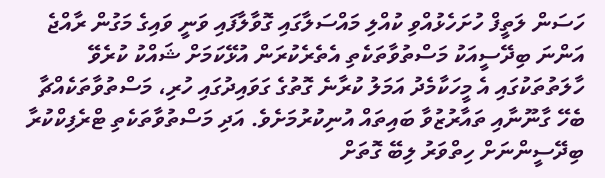ހަސަން ލަތީފް ހުށަހެޅުއްވި ކުއްލި މައްސަލާގައި ގޮވާލާފައި ވަނީ ވައިގެ މަގުން ރާއްޖެ އަންނަ ބިދޭސީއަކު މަސްތުވާތަކެތި އެތެރެކުރަން އުޅޭކަމަށް ޝައްކު ކުރެވޭ ހާލަތުތަކުގައި އެ މީހަކާމެދު އަމަލު ކުރާނެ ގޮތުގެ ގަވައިދުގައި ހުރި، މަސްތުވާތަކެއްޗާ ބެހޭ ގާނޫނާއި ތައާރުޒުވާ ބައިތައް އުނިކުރުމަށެވެ. އަދި މަސްތުވާތަކެތި ޓްރެފިކްކުރާ ބިދޭސީންނަށް ހިތްވަރު ލިބޭ ގޮތަށް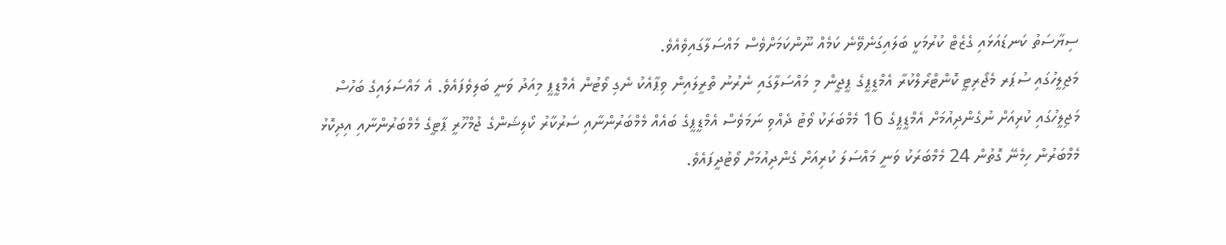ސިޔާސަތު ކަނޑައަޅައި ގެޒެޓް ކުރުމަކީ ބަލައިގަނެވޭނެ ކަމެއް ނޫންކަމަށްވެސް މައްސަލާގައިވެއެވެ.
މަޖިލީހުގައި ސުޕަރ މެޖޯރިޓީ ކޮންޓްރޯލްކުރާ އެމްޑީޕީގެ ޕީޖީން މި މައްސަލާގައި ނެރުނު ތްރީލައިން ވިޕާއެކު ނެގި ވޯޓުން އެމްޑީޕީ މިއަދު ވަނީ ބަލިވެފައެވެ. އެ މައްސަލައިގެ ބަހުސް މަޖިލީހުގައި ކުރިއަށް ނުގެންދިއުމަށް އެމްޑީޕީގެ 16 މެމްބަރަކު ވޯޓު ދެއްވި ނަމަވެސް އެމްޑީޕީގެ ބައެއް މެމްބަރުންނާއި ސަރުކާރު ކޯލިޝަންގެ ޖުމްހޫރީ ޕާޓީގެ މެމްބަރުންނާއި އިދިކޮޅު މެމްބަރުން ހިމެނޭ ގޮތުން 24 މެމްބަރަކު ވަނީ މައްސަލަ ކުރިއަށް ގެންދިއުމަށް ވޯޓުދީފައެވެ.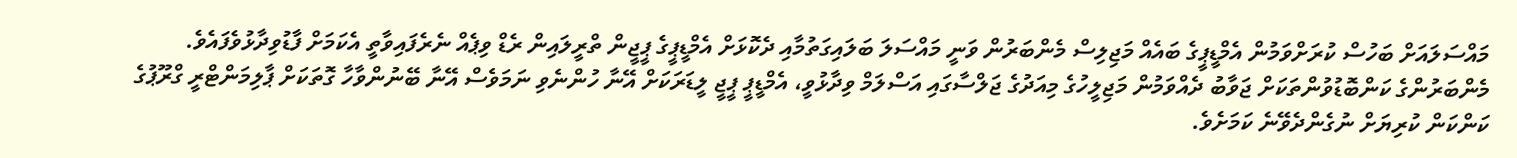މައްސަލައަށް ބަހުސް ކުރަށްވަމުން އެމްޑީޕީގެ ބައެއް މަޖިލިސް މެންބަރުން ވަނީ މައްސަލަ ބަލައިގަތުމާއި ދެކޮޅަށް އެމްޑީޕީގެ ޕީޖީން ތްރީލައިން ރެޑް ވިޕެއް ނެރެފައިވާތީ އެކަމަށް ފާޑުވިދާޅުވެފައެވެ.
މެންބަރުންގެ ކަންބޮޑުވުންތަކަށް ޖަވާބު ދެއްވަމުން މަޖިލީހުގެ މިއަދުގެ ޖަލްސާގައި އަސްލަމް ވިދާޅުވީ، އެމްޑީޕީ ޕީޖީ ލީޑަރަކަށް އޭނާ ހުންނެވި ނަމަވެސް އޭނާ ބޭނުންވާހާ ގޮތަކަށް ޕާލިމަންޓްރީ ގްރޫޕުގެ ކަންކަން ކުރިޔަށް ނުގެންދެވޭނެ ކަމަށެވެ.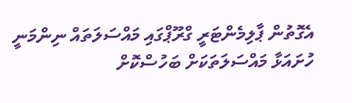އެގޮތުން ޕާލިމެންޓަރީ ގްރޫޕްގައި މައްސަލަތައް ނިންމަނީ ހުށައަޅާ މައްސަލަތަކަށް ބަހުސްކޮށް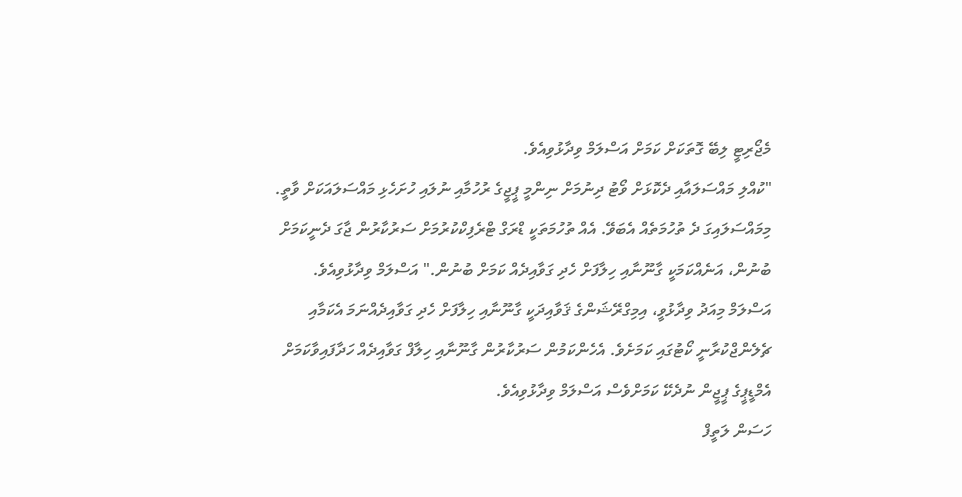މެޖޯރިޓީ ލިބޭ ގޮތަކަށް ކަމަށް އަސްލަމް ވިދާޅުވިއެވެ.
"ކުއްލި މައްސަލައާއި ދެކޮޅަށް ވޯޓު ދިނުމަށް ނިންމީ ޕީޖީގެ ރުހުމާއި ނުލައި ހުށަހެޅި މައްސަލައަކަށް ވާތީ. މިމައްސަލައިގަ ދެ ތުހުމަތެއް އެބަވޭ. އެއް ތުހުމަތަކީ ޑްރަގް ޓްރެފިކްކުރުމަށް ސަރުކާރުން ޖާގަ ދެނީކަމަށް ބުނުން، އަނެއްކަމަކީ ގާނޫނާއި ހިލާފަށް ހެދި ގަވާއިދެއް ކަމަށް ބުނުން." އަސްލަމް ވިދާޅުވިއެވެ.
އަސްލަމް މިއަދު ވިދާޅުވީ، އިމިގްރޭޝަންގެ ޤަވާއިދަކީ ގާނޫނާއި ހިލާފަށް ހެދި ގަވާއިދެއްނަމަ އެކަމާއި ޗެލެންޖްކުރާނީ ކޯޓުގައި ކަމަށެވެ. އެހެންކަމުން ސަރުކާރުން ގާނޫނާއި ހިލާފް ގަވާއިދެއް ހަދާފައިވާކަމަށް އެމްޑީޕީގެ ޕީޖީން ނުދެކޭ ކަމަށްވެސް އަސްލަމް ވިދާޅުވިއެވެ.
ހަސަން ލަތީފް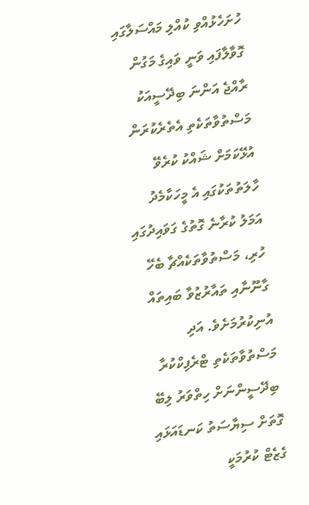ހުށަހެޅުއްވި ކުއްލި މައްސަލާގައި ގޮވާލާފައި ވަނީ ވައިގެ މަގުން ރާއްޖެ އަންނަ ބިދޭސީއަކު މަސްތުވާތަކެތި އެތެރެކުރަން އުޅޭކަމަށް ޝައްކު ކުރެވޭ ހާލަތުތަކުގައި އެ މީހަކާމެދު އަމަލު ކުރާނެ ގޮތުގެ ގަވައިދުގައި ހުރި، މަސްތުވާތަކެއްޗާ ބެހޭ ގާނޫނާއި ތައާރުޒުވާ ބައިތައް އުނިކުރުމަށެވެ. އަދި މަސްތުވާތަކެތި ޓްރެފިކްކުރާ ބިދޭސީންނަށް ހިތްވަރު ލިބޭ ގޮތަށް ސިޔާސަތު ކަނޑައަޅައި ގެޒެޓް ކުރުމަކީ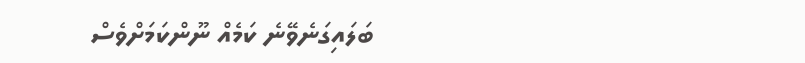ބަލައިގަނެވޭނެ ކަމެއް ނޫންކަމަށްވެސް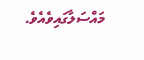މައްސަލާގައިވެއެވެ.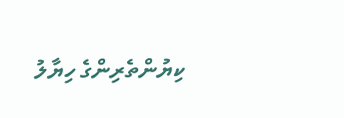ކިޔުންތެރިންގެ ހިޔާލު